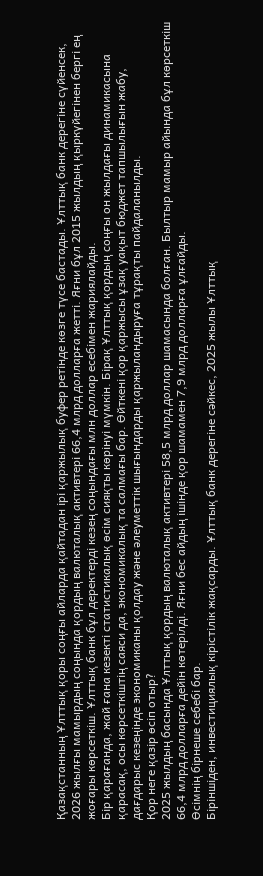Қазақстанның Ұлттық қоры соңғы айларда қайтадан ірі қаржылық буфер ретінде көзге түсе бастады. Ұлттық банк дерегіне сүйенсек, 2026 жылғы мамырдың соңында қордың валюталық активтері 66,4 млрд долларға жетті. Яғни бұл 2015 жылдың қыркүйегінен бергі ең жоғары көрсеткіш. Ұлттық банк бұл деректерді кезең соңындағы млн доллар есебімен жариялайды.
Бір қарағанда, жай ғана кезекті статистикалық өсім сияқты көрінуі мүмкін. Бірақ Ұлттық қордың соңғы он жылдағы динамикасына қарасақ, осы көрсеткіштің саяси да, экономикалық та салмағы бар. Өйткені қор қаржысы ұзақ уақыт бюджет тапшылығын жабу, дағдарыс кезеңінде экономиканы қолдау және әлеуметтік шығындарды қаржыландыруға тұрақты пайдаланылды.
Қор неге қазір өсіп отыр?
2025 жылдың басында Ұлттық қордың валюталық активтері 58,5 млрд доллар шамасында болған. Былтыр мамыр айында бұл көрсеткіш 66,4 млрд долларға дейін көтерілді. Яғни бес айдың ішінде қор шамамен 7,9 млрд долларға ұлғайды.
Өсімнің бірнеше себебі бар.
Біріншіден, инвестициялық кірістілік жақсарды. Ұлттық банк дерегіне сәйкес, 2025 жылы Ұлттық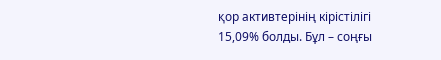қор активтерінің кірістілігі 15,09% болды. Бұл – соңғы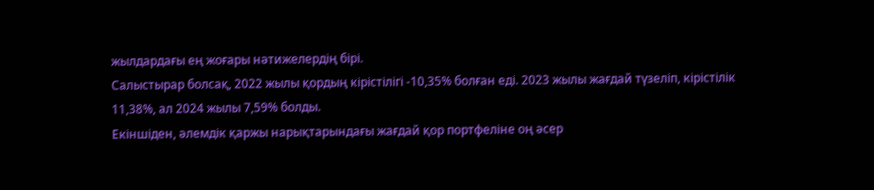жылдардағы ең жоғары нәтижелердің бірі.
Салыстырар болсақ, 2022 жылы қордың кірістілігі -10,35% болған еді. 2023 жылы жағдай түзеліп, кірістілік 11,38%, ал 2024 жылы 7,59% болды.
Екіншіден, әлемдік қаржы нарықтарындағы жағдай қор портфеліне оң әсер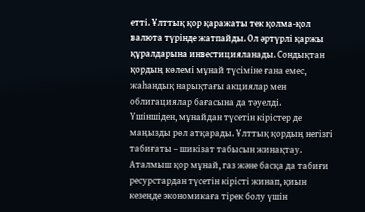етті. Ұлттық қор қаражаты тек қолма-қол валюта түрінде жатпайды. Ол әртүрлі қаржы құралдарына инвестицияланады. Сондықтан қордың көлемі мұнай түсіміне ғана емес, жаһандық нарықтағы акциялар мен облигациялар бағасына да тәуелді.
Үшіншіден, мұнайдан түсетін кірістер де маңызды рөл атқарады. Ұлттық қордың негізгі табиғаты – шикізат табысын жинақтау. Аталмыш қор мұнай, газ және басқа да табиғи ресурстардан түсетін кірісті жинап, қиын кезеңде экономикаға тірек болу үшін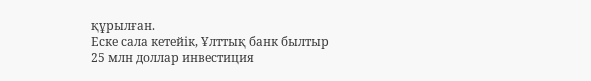құрылған.
Еске сала кетейік, Ұлттық банк былтыр 25 млн доллар инвестиция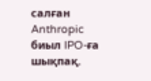салған Anthropic биыл IPO-ға шықпақ.